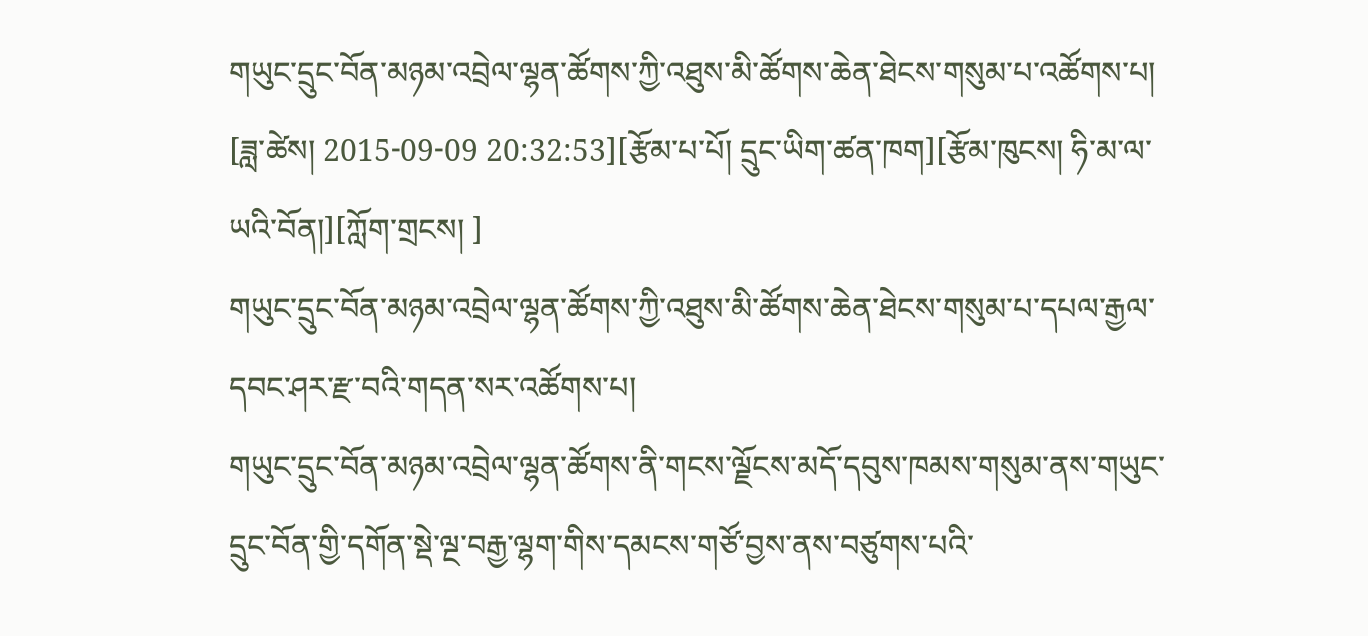གཡུང་དྲུང་བོན་མཉམ་འབྲེལ་ལྷན་ཚོགས་ཀྱི་འཐུས་མི་ཚོགས་ཆེན་ཐེངས་གསུམ་པ་འཚོགས་པ།
[ཟླ་ཚེས། 2015-09-09 20:32:53][རྩོམ་པ་པོ། དྲུང་ཡིག་ཚན་ཁག][རྩོམ་ཁུངས། ཧི་མ་ལ་ཡའི་བོན།][ཀློག་གྲངས། ]
གཡུང་དྲུང་བོན་མཉམ་འབྲེལ་ལྷན་ཚོགས་ཀྱི་འཐུས་མི་ཚོགས་ཆེན་ཐེངས་གསུམ་པ་དཔལ་རྒྱལ་དབང་ཤར་རྫ་བའི་གདན་སར་འཚོགས་པ།
གཡུང་དྲུང་བོན་མཉམ་འབྲེལ་ལྷན་ཚོགས་ནི་གངས་ལྗོངས་མདོ་དབུས་ཁམས་གསུམ་ནས་གཡུང་དྲུང་བོན་གྱི་དགོན་སྡེ་ལྔ་བརྒྱ་ལྷག་གིས་དམངས་གཙོ་བྱས་ནས་བཙུགས་པའི་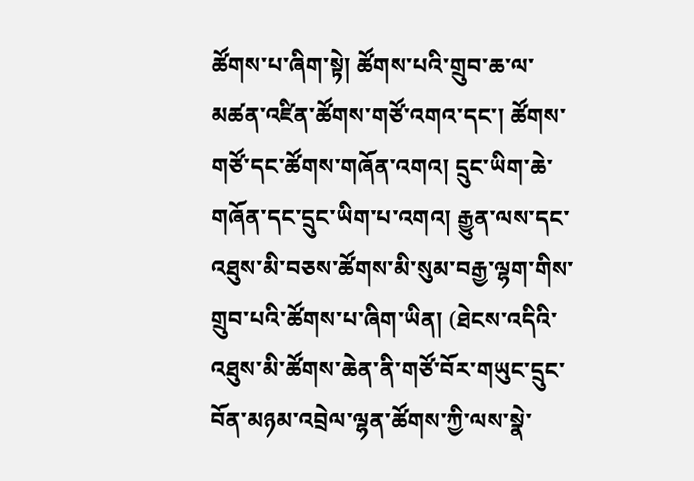ཚོགས་པ་ཞིག་སྟེ། ཚོགས་པའི་གྲུབ་ཆ་ལ་མཚན་འཛིན་ཚོགས་གཙོ་འགའ་དང་། ཚོགས་གཙོ་དང་ཚོགས་གཞོན་འགའ། དྲུང་ཡིག་ཆེ་གཞོན་དང་དྲུང་ཡིག་པ་འགའ། རྒྱུན་ལས་དང་འཐུས་མི་བཅས་ཚོགས་མི་སུམ་བརྒྱ་ལྷག་གིས་གྲུབ་པའི་ཚོགས་པ་ཞིག་ཡིན། (ཐེངས་འདིའི་འཐུས་མི་ཚོགས་ཆེན་ནི་གཙོ་བོར་གཡུང་དྲུང་བོན་མཉམ་འབྲེལ་ལྷན་ཚོགས་ཀྱི་ལས་སྣེ་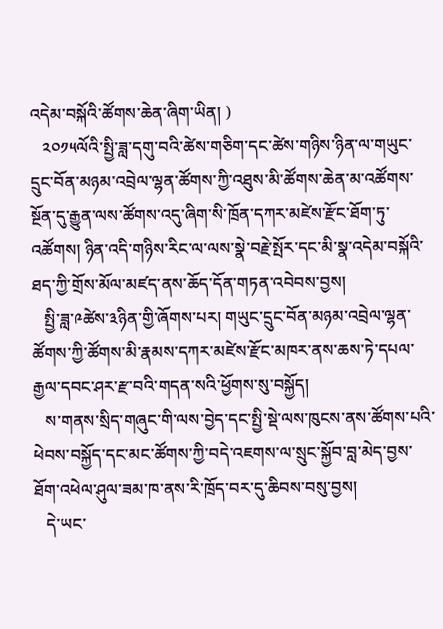འདེམ་བསྐོའི་ཚོགས་ཆེན་ཞིག་ཡིན། )
   ༢༠༡༥ལོའི་སྤྱི་ཟླ་དགུ་བའི་ཚེས་གཅིག་དང་ཚེས་གཉིས་ཉིན་ལ་གཡུང་དྲུང་བོན་མཉམ་འབྲེལ་ལྷན་ཚོགས་ཀྱི་འཐུས་མི་ཚོགས་ཆེན་མ་འཚོགས་སྔོན་དུ་རྒྱུན་ལས་ཚོགས་འདུ་ཞིག་སི་ཁྲོན་དཀར་མཛེས་རྫོང་ཐོག་ཏུ་འཚོགས། ཉིན་འདི་གཉིས་རིང་ལ་ལས་སྣེ་བརྗེ་སྤོར་དང་མི་སྣ་འདེམ་བསྐོའི་ཐད་ཀྱི་གྲོས་མོལ་མཛད་ནས་ཆོད་དོན་གཏན་འབེབས་བྱས།
   སྤྱི་ཟླ་༩ཚེས་༣ཉིན་གྱི་ཞོགས་པར། གཡུང་དྲུང་བོན་མཉམ་འབྲེལ་ལྷན་ཚོགས་ཀྱི་ཚོགས་མི་རྣམས་དཀར་མཛེས་རྫོང་མཁར་ནས་ཆས་ཏེ་དཔལ་རྒྱལ་དབང་ཤར་རྫ་བའི་གདན་སའི་ཕྱོགས་སུ་བསྐྱོད།
   ས་གནས་སྲིད་གཞུང་གི་ལས་བྱེད་དང་སྤྱི་སྡེ་ལས་ཁུངས་ནས་ཚོགས་པའི་ཕེབས་བསྐྱོད་དང་མང་ཚོགས་ཀྱི་བདེ་འཇགས་ལ་སྲུང་སྐྱོབ་བླ་མེད་བྱས་ཐོག་འཕེལ་ཤུལ་ཟམ་ཁ་ནས་རི་ཁྲོད་བར་དུ་ཆིབས་བསུ་བྱས།
   དེ་ཡང་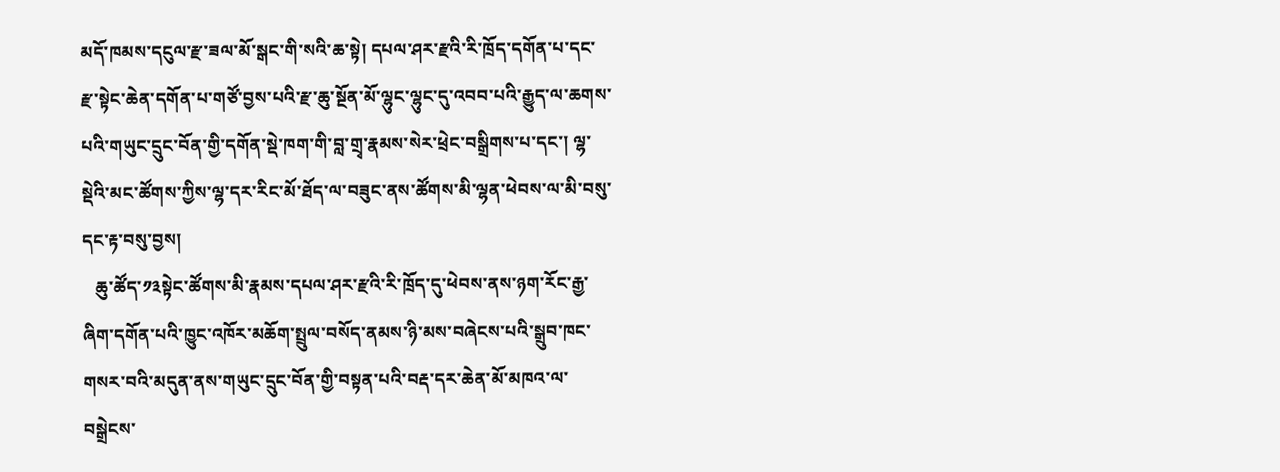མདོ་ཁམས་དངུལ་རྫ་ཟལ་མོ་སྒང་གི་སའི་ཆ་སྟེ། དཔལ་ཤར་རྫའི་རི་ཁྲོད་དགོན་པ་དང་རྫ་སྟེང་ཆེན་དགོན་པ་གཙོ་བྱས་པའི་རྫ་ཆུ་སྔོན་མོ་ལྷུང་ལྷུང་དུ་འབབ་པའི་རྒྱུད་ལ་ཆགས་པའི་གཡུང་དྲུང་བོན་གྱི་དགོན་སྡེ་ཁག་གི་བླ་གྲྭ་རྣམས་སེར་ཕྲེང་བསྒྲིགས་པ་དང་། ལྷ་སྡེའི་མང་ཚོགས་ཀྱིས་ལྷ་དར་རིང་མོ་ཐོད་ལ་བཟུང་ནས་ཚོགས་མི་ལྷན་ཕེབས་ལ་མི་བསུ་དང་རྟ་བསུ་བྱས།
   ཆུ་ཚོད་༡༣སྟེང་ཚོགས་མི་རྣམས་དཔལ་ཤར་རྫའི་རི་ཁྲོད་དུ་ཕེབས་ནས་ཉག་རོང་རྒྱ་ཞིག་དགོན་པའི་ཁྱུང་འཁོར་མཆོག་སྤྲུལ་བསོད་ནམས་ཉི་མས་བཞེངས་པའི་སྒྲུབ་ཁང་གསར་བའི་མདུན་ནས་གཡུང་དྲུང་བོན་གྱི་བསྟན་པའི་བརྡ་དར་ཆེན་མོ་མཁའ་ལ་བསྒྲེངས་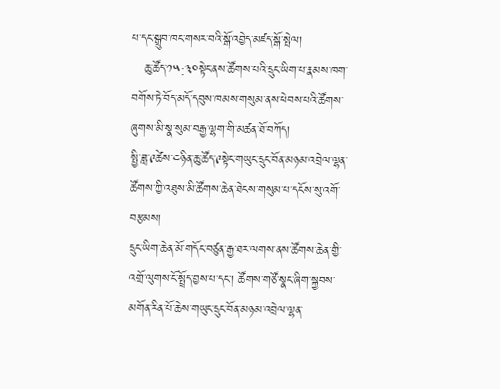པ་དང་སྒྲུབ་ཁང་གསར་བའི་སྒོ་འབྱེད་མཛད་སྒོ་སྤེལ།
   ཆུ་ཚོད་༡༥:༣༠སྟེང་ནས་ཚོགས་པའི་དྲུང་ཡིག་པ་རྣམས་ཁག་བགོས་ཏེ་བོད་མདོ་དབུས་ཁམས་གསུམ་ནས་ཕེབས་པའི་ཚོགས་ཞུགས་མི་སྣ་སུམ་བརྒྱ་ལྷག་གི་མཚན་ཐོ་བཀོད།
སྤྱི་ཟླ་༩ཚེས་༤ཉིན་ཆུ་ཚོད་༩སྟེང་གཡུང་དྲུང་བོན་མཉམ་འབྲེལ་ལྷན་ཚོགས་ཀྱི་འཐུས་མི་ཚོགས་ཆེན་ཐེངས་གསུམ་པ་དངོས་སུ་འགོ་བརྩམས།
དྲུང་ཡིག་ཆེན་མོ་གདོང་བཙུན་རྒྱ་ཐར་ལགས་ནས་ཚོགས་ཆེན་གྱི་འགྲོ་ལུགས་ངོ་སྤྲོད་བྱས་པ་དང་། ཚོགས་གཙོ་སྣང་ཞིག་སྐྱབས་མགོན་རིན་པོ་ཆེས་གཡུང་དྲུང་བོན་མཉམ་འབྲེལ་ལྷན་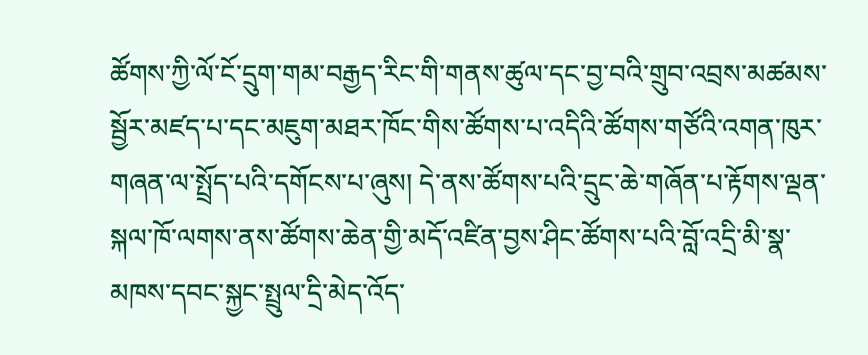ཚོགས་ཀྱི་ལོ་ངོ་དྲུག་གམ་བརྒྱད་རིང་གི་གནས་ཚུལ་དང་བྱ་བའི་གྲུབ་འབྲས་མཚམས་སྦྱོར་མཛད་པ་དང་མཇུག་མཐར་ཁོང་གིས་ཚོགས་པ་འདིའི་ཚོགས་གཙོའི་འགན་ཁུར་གཞན་ལ་སྤྲོད་པའི་དགོངས་པ་ཞུས། དེ་ནས་ཚོགས་པའི་དྲུང་ཆེ་གཞོན་པ་རྟོགས་ལྡན་སྐལ་ཁོ་ལགས་ནས་ཚོགས་ཆེན་གྱི་མདོ་འཛིན་བྱས་ཤིང་ཚོགས་པའི་བློ་འདྲི་མི་སྣ་མཁས་དབང་སྐྱང་སྤྲུལ་དྲི་མེད་འོད་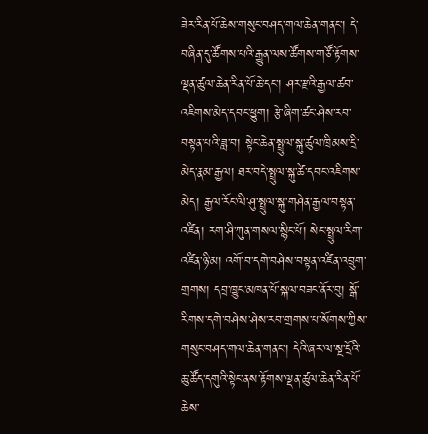ཟེར་རིན་པོ་ཆེས་གསུང་བཤད་གལ་ཆེན་གནང་། དེ་བཞིན་དུ་ཚོགས་པའི་རྒྱུན་ལས་ཚོགས་གཙོ་རྟོགས་ལྡན་ཚུལ་ཆེན་རིན་པོ་ཆེ་དང་། ཤར་རྫའི་རྒྱལ་ཚབ་འཇིགས་མེད་དབང་ཕྱུག། རྩེ་ཞིག་ཚང་ཤེས་རབ་བསྟན་པའི་ཟླ་བ། སྟེང་ཆེན་སྤྲུལ་སྐུ་ཚུལ་ཁྲིམས་དྲི་མེད་རྣམ་རྒྱལ། ཐར་བདེ་སྤྲུལ་སྐུ་ཚེ་དབང་འཇིགས་མེད། རྒྱལ་རོང་ལི་ཤུ་སྤྲུལ་སྐུ་གཤེན་རྒྱལ་བསྟན་འཛིན། རག་ཤི་ཀུན་གསལ་སྙིང་པོ། སེང་སྤྲུལ་རིག་འཛིན་ཉི་མ། འགོ་བ་དགེ་བཤེས་བསྟན་འཛིན་འབྲུག་གྲགས། དབྲ་ཁྱུང་མཁན་པོ་སྐལ་བཟང་ནོར་བུ། སྒོ་རིགས་དགེ་བཤེས་ཤེས་རབ་གྲགས་པ་སོགས་ཀྱིས་གསུང་བཤད་གལ་ཆེན་གནང་། དེའི་ཞར་ལ་སྔ་དྲོའི་ཆུ་ཚོད་དགུའི་སྟེང་ནས་རྟོགས་ལྡན་ཚུལ་ཆེན་རིན་པོ་ཆེས་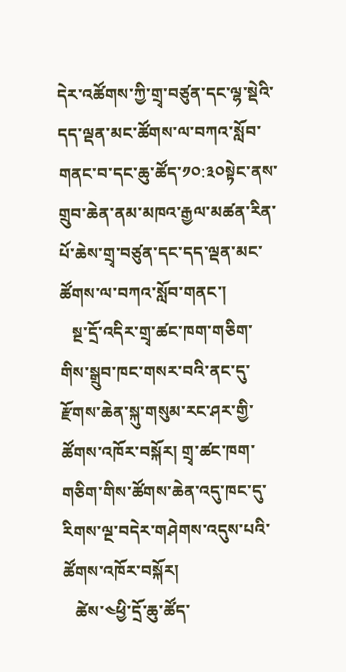དེར་འཚོགས་ཀྱི་གྲྭ་བཙུན་དང་ལྷ་སྡེའི་དད་ལྡན་མང་ཚོགས་ལ་བཀའ་སློབ་གནང་བ་དང་ཆུ་ཚོད་༡༠:༣༠སྟེང་ནས་གྲུབ་ཆེན་ནམ་མཁའ་རྒྱལ་མཚན་རིན་པོ་ཆེས་གྲྭ་བཙུན་དང་དད་ལྡན་མང་ཚོགས་ལ་བཀའ་སློབ་གནང་།
   སྔ་དྲོ་འདིར་གྲྭ་ཚང་ཁག་གཅིག་གིས་སྒྲུབ་ཁང་གསར་བའི་ནང་དུ་རྫོགས་ཆེན་སྐུ་གསུམ་རང་ཤར་གྱི་ཚོགས་འཁོར་བསྐོར། གྲྭ་ཚང་ཁག་གཅིག་གིས་ཚོགས་ཆེན་འདུ་ཁང་དུ་རིགས་ལྔ་བདེར་གཤེགས་འདུས་པའི་ཚོགས་འཁོར་བསྐོར།
   ཚེས་༤ཕྱི་དྲོ་ཆུ་ཚོད་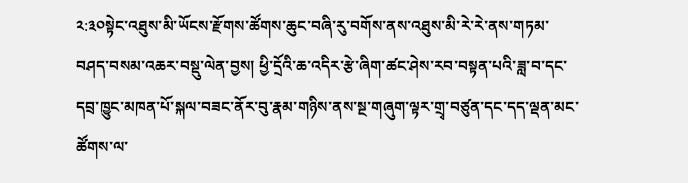༢:༣༠སྟེང་འཐུས་མི་ཡོངས་རྫོགས་ཚོགས་ཆུང་བཞི་རུ་བགོས་ནས་འཐུས་མི་རེ་རེ་ནས་གཏམ་བཤད་བསམ་འཆར་བསྡུ་ལེན་བྱས། ཕྱི་དྲོའི་ཆ་འདིར་རྩེ་ཞིག་ཚང་ཤེས་རབ་བསྟན་པའི་ཟླ་བ་དང་དབྲ་ཁྱུང་མཁན་པོ་སྐལ་བཟང་ནོར་བུ་རྣམ་གཉིས་ནས་སྔ་གཞུག་ལྟར་གྲྭ་བཙུན་དང་དད་ལྡན་མང་ཚོགས་ལ་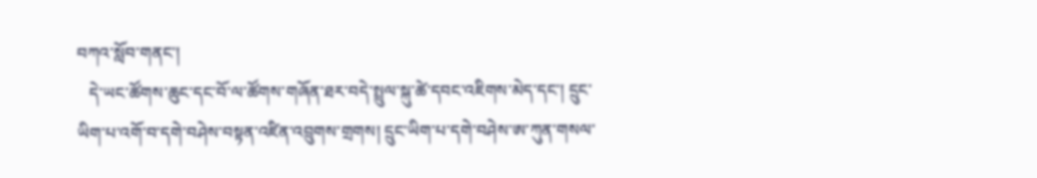བཀའ་སློབ་གནང་།
   དེ་ཡང་ཚོགས་ཆུང་དང་བོ་ལ་ཚོགས་གཞོན་ཐར་བདེ་སྤྲུལ་སྐུ་ཚེ་དབང་འཇིགས་མེད་དང་། དྲུང་ཡིག་པ་འགོ་བ་དགེ་བཤེས་བསྟན་འཛིན་འབྲུགས་གྲགས། དྲུང་ཡིག་པ་དགེ་བཤེས་ཨ་ཀུན་གསལ་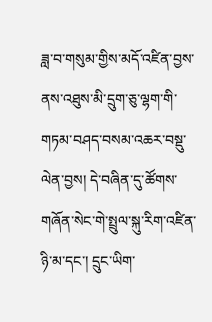ཟླ་བ་གསུམ་གྱིས་མདོ་འཛིན་བྱས་ནས་འཐུས་མི་དྲུག་ཅུ་ལྷག་གི་གཏམ་བཤད་བསམ་འཆར་བསྡུ་ལེན་བྱས། དེ་བཞིན་དུ་ཚོགས་གཞོན་སེང་གེ་སྤྲུལ་སྐུ་རིག་འཛིན་ཉི་མ་དང་། དྲུང་ཡིག་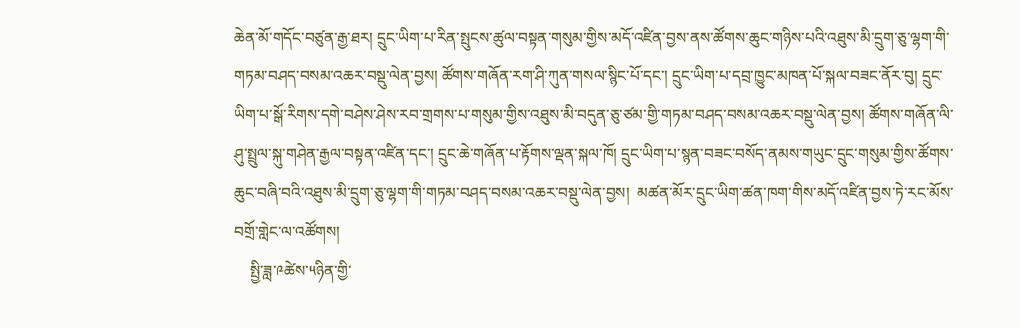ཆེན་མོ་གདོང་བཙུན་རྒྱ་ཐར། དྲུང་ཡིག་པ་རིན་སྤུངས་ཚུལ་བསྟན་གསུམ་གྱིས་མདོ་འཛིན་བྱས་ནས་ཚོགས་ཆུང་གཉིས་པའི་འཐུས་མི་དྲུག་ཅུ་ལྷག་གི་གཏམ་བཤད་བསམ་འཆར་བསྡུ་ལེན་བྱས། ཚོགས་གཞོན་རག་ཤི་ཀུན་གསལ་སྙིང་པོ་དང་། དྲུང་ཡིག་པ་དབྲ་ཁྱུང་མཁན་པོ་སྐལ་བཟང་ནོར་བུ། དྲུང་ཡིག་པ་སྒོ་རིགས་དགེ་བཤེས་ཤེས་རབ་གྲགས་པ་གསུམ་གྱིས་འཐུས་མི་བདུན་ཅུ་ཙམ་གྱི་གཏམ་བཤད་བསམ་འཆར་བསྡུ་ལེན་བྱས། ཚོགས་གཞོན་ལི་ཤུ་སྤྲུལ་སྐུ་གཤེན་རྒྱལ་བསྟན་འཛིན་དང་། དྲུང་ཆེ་གཞོན་པ་རྟོགས་ལྡན་སྐལ་ཁོ། དྲུང་ཡིག་པ་སྙན་བཟང་བསོད་ནམས་གཡུང་དྲུང་གསུམ་གྱིས་ཚོགས་ཆུང་བཞི་བའི་འཐུས་མི་དྲུག་ཅུ་ལྷག་གི་གཏམ་བཤད་བསམ་འཆར་བསྡུ་ལེན་བྱས།  མཚན་མོར་དྲུང་ཡིག་ཚན་ཁག་གིས་མདོ་འཛིན་བྱས་ཏེ་རང་མོས་བགྲོ་གླེང་ལ་འཚོགས།
    སྤྱི་ཟླ་༩ཚེས་༥ཉིན་གྱི་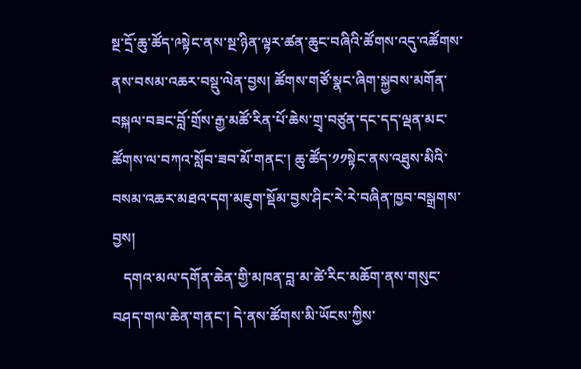སྔ་དྲོ་ཆུ་ཚོད་༩སྟེང་ནས་སྔ་ཉིན་ལྟར་ཚན་ཆུང་བཞིའི་ཚོགས་འདུ་འཚོགས་ནས་བསམ་འཆར་བསྡུ་ལེན་བྱས། ཚོགས་གཙོ་སྣང་ཞིག་སྐྱབས་མགོན་བསྐལ་བཟང་བློ་གྲོས་རྒྱ་མཚོ་རིན་པོ་ཆེས་གྲྭ་བཙུན་དང་དད་ལྡན་མང་ཚོགས་ལ་བཀའ་སློབ་ཟབ་མོ་གནང་། ཆུ་ཚོད་༡༡སྟེང་ནས་འཐུས་མིའི་བསམ་འཆར་མཐའ་དག་མཇུག་སྡོམ་བྱས་ཤིང་རེ་རེ་བཞིན་ཁྱབ་བསྒྲགས་བྱས།
   དགའ་མལ་དགོན་ཆེན་གྱི་མཁན་བླ་མ་ཚེ་རིང་མཆོག་ནས་གསུང་བཤད་གལ་ཆེན་གནང་། དེ་ནས་ཚོགས་མི་ཡོངས་ཀྱིས་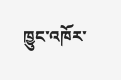ཁྱུང་འཁོར་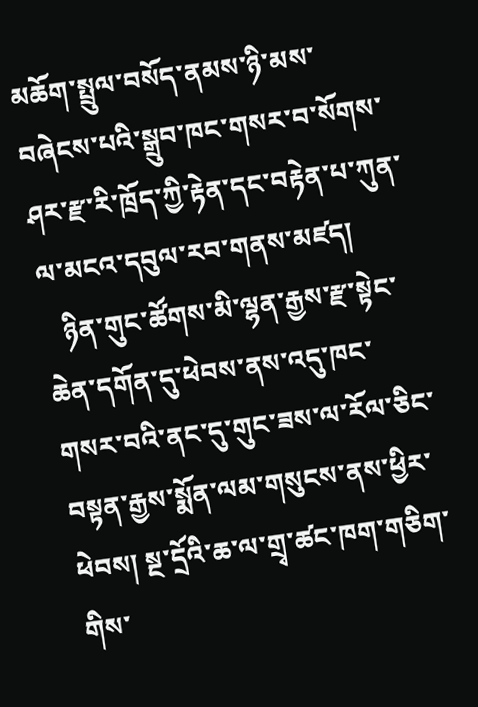མཆོག་སྤྲུལ་བསོད་ནམས་ཉི་མས་བཞེངས་པའི་སྒྲུབ་ཁང་གསར་བ་སོགས་ཤར་རྫ་རི་ཁྲོད་ཀྱི་རྟེན་དང་བརྟེན་པ་ཀུན་ལ་མངའ་དབུལ་རབ་གནས་མཛད།
   ཉིན་གུང་ཚོགས་མི་ལྷན་རྒྱས་རྫ་སྟེང་ཆེན་དགོན་དུ་ཕེབས་ནས་འདུ་ཁང་གསར་བའི་ནང་དུ་གུང་ཟས་ལ་རོལ་ཅིང་བསྟན་རྒྱས་སྨོན་ལམ་གསུངས་ནས་ཕྱིར་ཕེབས། སྔ་དྲོའི་ཆ་ལ་གྲྭ་ཚང་ཁག་གཅིག་གིས་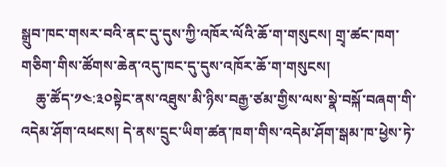སྒྲུབ་ཁང་གསར་བའི་ནང་དུ་དུས་ཀྱི་འཁོར་ལོའི་ཆོ་ག་གསུངས། གྲྭ་ཚང་ཁག་གཅིག་གིས་ཚོགས་ཆེན་འདུ་ཁང་དུ་དུས་འཁོར་ཆོ་ག་གསུངས།
    ཆུ་ཚོད་༡༤:༣༠སྟེང་ནས་འཐུས་མི་ཉིས་བརྒྱ་ཙམ་གྱིས་ལས་སྣེ་བསྐོ་བཞག་གི་འདེམ་ཤོག་འཕངས། དེ་ནས་དྲུང་ཡིག་ཚན་ཁག་གིས་འདེམ་ཤོག་སྒམ་ཁ་ཕྱེས་ཏེ་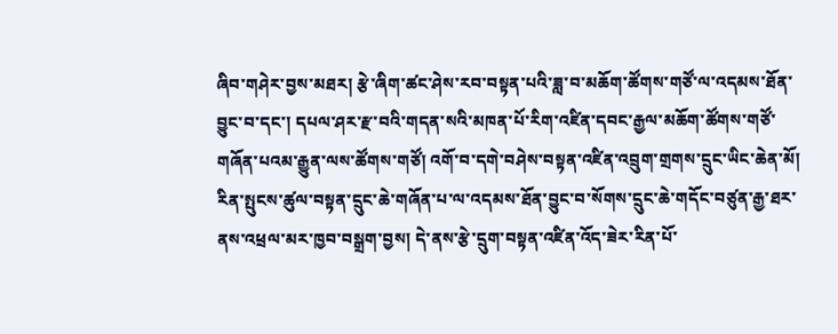ཞིབ་གཤེར་བྱས་མཐར། རྩེ་ཞིག་ཚང་ཤེས་རབ་བསྟན་པའི་ཟླ་བ་མཆོག་ཚོགས་གཙོ་ལ་འདམས་ཐོན་བྱུང་བ་དང་། དཔལ་ཤར་རྫ་བའི་གདན་སའི་མཁན་པོ་རིག་འཛིན་དབང་རྒྱལ་མཆོག་ཚོགས་གཙོ་གཞོན་པའམ་རྒྱུན་ལས་ཚོགས་གཙོ། འགོ་བ་དགེ་བཤེས་བསྟན་འཛིན་འབྲུག་གྲགས་དྲུང་ཡིང་ཆེན་མོ། རིན་སྤུངས་ཚུལ་བསྟན་དྲུང་ཆེ་གཞོན་པ་ལ་འདམས་ཐོན་བྱུང་བ་སོགས་དྲུང་ཆེ་གདོང་བཙུན་རྒྱ་ཐར་ནས་འཕྲལ་མར་ཁྱབ་བསྒྲག་བྱས། དེ་ནས་རྩེ་དྲུག་བསྟན་འཛིན་འོད་ཟེར་རིན་པོ་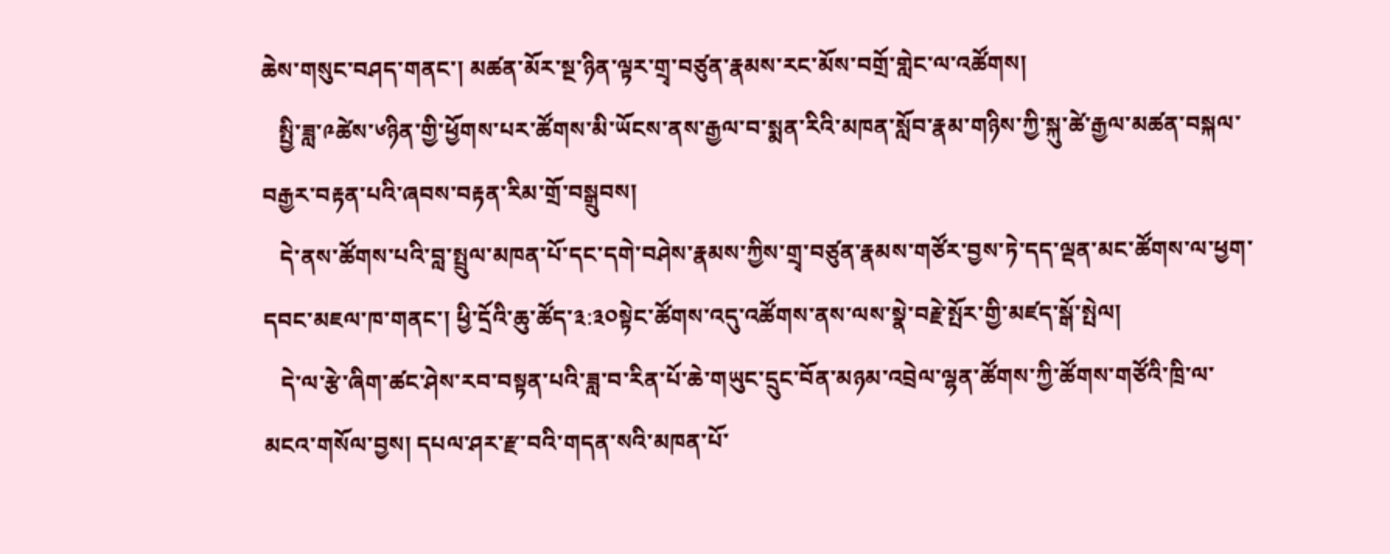ཆེས་གསུང་བཤད་གནང་། མཚན་མོར་སྔ་ཉིན་ལྟར་གྲྭ་བཙུན་རྣམས་རང་མོས་བགྲོ་གླེང་ལ་འཚོགས།
   སྤྱི་ཟླ་༩ཚེས་༦ཉིན་གྱི་ཕྱོགས་པར་ཚོགས་མི་ཡོངས་ནས་རྒྱལ་བ་སྨན་རིའི་མཁན་སློབ་རྣམ་གཉིས་ཀྱི་སྐུ་ཚེ་རྒྱལ་མཚན་བསྐལ་བརྒྱར་བརྟན་པའི་ཞབས་བརྟན་རིམ་གྲོ་བསྒྲུབས།
   དེ་ནས་ཚོགས་པའི་བླ་སྤྲུལ་མཁན་པོ་དང་དགེ་བཤེས་རྣམས་ཀྱིས་གྲྭ་བཙུན་རྣམས་གཙོར་བྱས་ཏེ་དད་ལྡན་མང་ཚོགས་ལ་ཕྱག་དབང་མཇལ་ཁ་གནང་། ཕྱི་དྲོའི་ཆུ་ཚོད་༣:༣༠སྟེང་ཚོགས་འདུ་འཚོགས་ནས་ལས་སྣེ་བརྗེ་སྤོར་གྱི་མཛད་སྒོ་སྤེལ།
   དེ་ལ་རྩེ་ཞིག་ཚང་ཤེས་རབ་བསྟན་པའི་ཟླ་བ་རིན་པོ་ཆེ་གཡུང་དྲུང་བོན་མཉམ་འབྲེལ་ལྷན་ཚོགས་ཀྱི་ཚོགས་གཙོའི་ཁྲི་ལ་མངའ་གསོལ་བྱས། དཔལ་ཤར་རྫ་བའི་གདན་སའི་མཁན་པོ་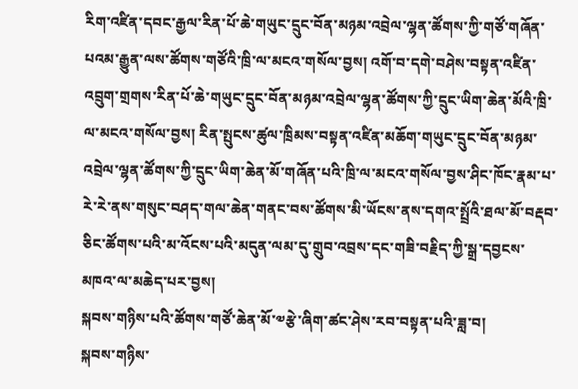རིག་འཛིན་དབང་རྒྱལ་རིན་པོ་ཆེ་གཡུང་དྲུང་བོན་མཉམ་འབྲེལ་ལྷན་ཚོགས་ཀྱི་གཙོ་གཞོན་པའམ་རྒྱུན་ལས་ཚོགས་གཙོའི་ཁྲི་ལ་མངའ་གསོལ་བྱས། འགོ་བ་དགེ་བཤེས་བསྟན་འཛིན་འབྲུག་གྲགས་རིན་པོ་ཆེ་གཡུང་དྲུང་བོན་མཉམ་འབྲེལ་ལྷན་ཚོགས་ཀྱི་དྲུང་ཡིག་ཆེན་མོའི་ཁྲི་ལ་མངའ་གསོལ་བྱས། རིན་སྤུངས་ཚུལ་ཁྲིམས་བསྟན་འཛིན་མཆོག་གཡུང་དྲུང་བོན་མཉམ་འབྲེལ་ལྷན་ཚོགས་ཀྱི་དྲུང་ཡིག་ཆེན་མོ་གཞོན་པའི་ཁྲི་ལ་མངའ་གསོལ་བྱས་ཤིང་ཁོང་རྣམ་པ་རེ་རེ་ནས་གསུང་བཤད་གལ་ཆེན་གནང་བས་ཚོགས་མི་ཡོངས་ནས་དགའ་སྤྲོའི་ཐལ་མོ་བརྡབ་ཅིང་ཚོགས་པའི་མ་འོངས་པའི་མདུན་ལམ་དུ་གྲུབ་འབྲས་དང་གཟི་བརྗིད་ཀྱི་སྒྲ་དབྱངས་མཁའ་ལ་མཆེད་པར་བྱས།
སྐབས་གཉིས་པའི་ཚོགས་གཙོ་ཆེན་མོ་༧རྩེ་ཞིག་ཚང་ཤེས་རབ་བསྟན་པའི་ཟླ་བ།
སྐབས་གཉིས་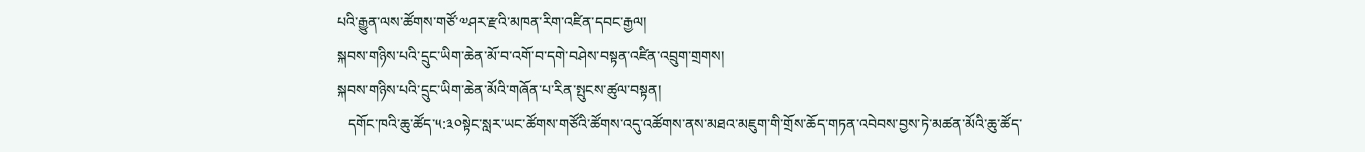པའི་རྒྱུན་ལས་ཚོགས་གཙོ་༧ཤར་རྫའི་མཁན་རིག་འཛིན་དབང་རྒྱལ།
སྐབས་གཉིས་པའི་དྲུང་ཡིག་ཆེན་མོ་བ་འགོ་བ་དགེ་བཤེས་བསྟན་འཛིན་འབྲུག་གྲགས།
སྐབས་གཉིས་པའི་དྲུང་ཡིག་ཆེན་མོའི་གཞོན་པ་རིན་སྤུངས་ཚུལ་བསྟན།
   དགོང་ཁའི་ཆུ་ཚོད་༥:༣༠སྟེང་སླར་ཡང་ཚོགས་གཙོའི་ཚོགས་འདུ་འཚོགས་ནས་མཐའ་མཇུག་གི་གྲོས་ཆོད་གཏན་འབེབས་བྱས་ཏེ་མཚན་མོའི་ཆུ་ཚོད་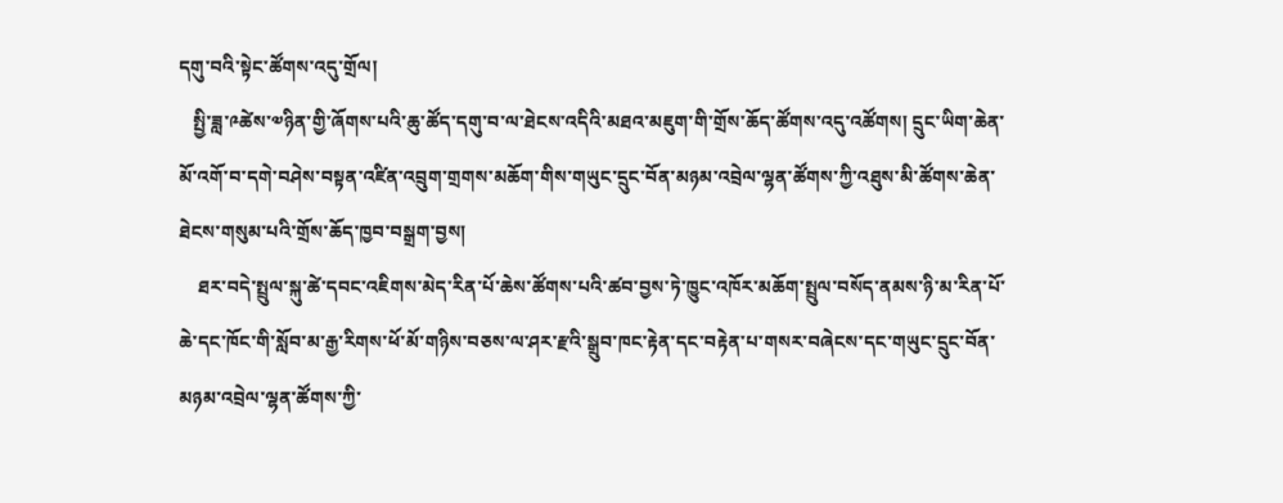དགུ་བའི་སྟེང་ཚོགས་འདུ་གྲོལ།
   སྤྱི་ཟླ་༩ཚེས་༧ཉིན་གྱི་ཞོགས་པའི་ཆུ་ཚོད་དགུ་བ་ལ་ཐེངས་འདིའི་མཐའ་མཇུག་གི་གྲོས་ཆོད་ཚོགས་འདུ་འཚོགས། དྲུང་ཡིག་ཆེན་མོ་འགོ་བ་དགེ་བཤེས་བསྟན་འཛིན་འབྲུག་གྲགས་མཆོག་གིས་གཡུང་དྲུང་བོན་མཉམ་འབྲེལ་ལྷན་ཚོགས་ཀྱི་འཐུས་མི་ཚོགས་ཆེན་ཐེངས་གསུམ་པའི་གྲོས་ཆོད་ཁྱབ་བསྒྲག་བྱས།
    ཐར་བདེ་སྤྲུལ་སྐུ་ཚེ་དབང་འཇིགས་མེད་རིན་པོ་ཆེས་ཚོགས་པའི་ཚབ་བྱས་ཏེ་ཁྱུང་འཁོར་མཆོག་སྤྲུལ་བསོད་ནམས་ཉི་མ་རིན་པོ་ཆེ་དང་ཁོང་གི་སློབ་མ་རྒྱ་རིགས་ཕོ་མོ་གཉིས་བཅས་ལ་ཤར་རྫའི་སྒྲུབ་ཁང་རྟེན་དང་བརྟེན་པ་གསར་བཞེངས་དང་གཡུང་དྲུང་བོན་མཉམ་འབྲེལ་ལྷན་ཚོགས་ཀྱི་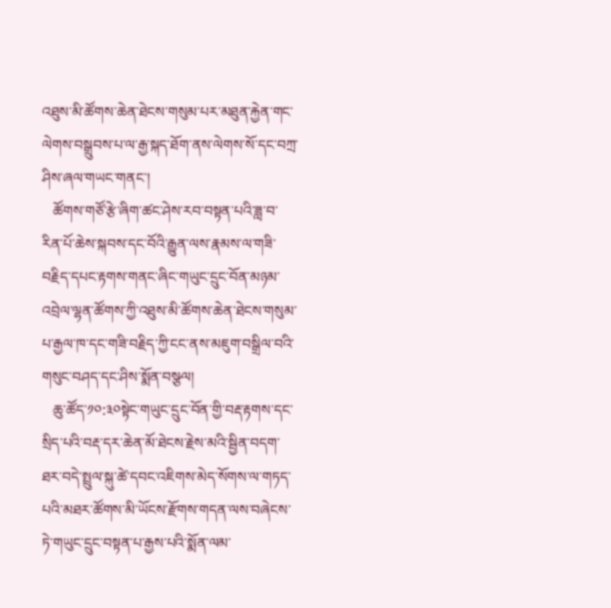འཐུས་མི་ཚོགས་ཆེན་ཐེངས་གསུམ་པར་མཐུན་རྐྱེན་གང་ལེགས་བསྒྲུབས་པ་ལ་རྒྱ་སྐད་ཐོག་ནས་ལེགས་སོ་དང་བཀྲ་ཤིས་ཞལ་གཡང་གནང་།
   ཚོགས་གཙོ་རྩེ་ཞིག་ཚང་ཤེས་རབ་བསྟན་པའི་ཟླ་བ་རིན་པོ་ཆེས་སྐབས་དང་བོའི་རྒྱུན་ལས་རྣམས་ལ་གཟི་བརྗིད་དཔང་རྟགས་གནང་ཞིང་གཡུང་དྲུང་བོན་མཉམ་འབྲེལ་ལྷན་ཚོགས་ཀྱི་འཐུས་མི་ཚོགས་ཆེན་ཐེངས་གསུམ་པ་རྒྱལ་ཁ་དང་གཟི་བརྗིད་ཀྱི་ངང་ནས་མཇུག་བསྒྲིལ་བའི་གསུང་བཤད་དང་ཤིས་སྨོན་བསྩལ།
   ཆུ་ཚོད་༡༠:༣༠སྟེང་གཡུང་དྲུང་བོན་གྱི་བརྡ་རྟགས་དང་སྲིད་པའི་བརྡ་དར་ཆེན་མོ་ཐེངས་རྗེས་མའི་སྦྱིན་བདག་ཐར་བདེ་སྤྲུལ་སྐུ་ཚེ་དབང་འཇིགས་མེད་སོགས་ལ་གཏད་པའི་མཐར་ཚོགས་མི་ཡོངས་རྫོགས་གདན་ལས་བཞེངས་ཏེ་གཡུང་དྲུང་བསྟན་པ་རྒྱས་པའི་སྨོན་ལམ་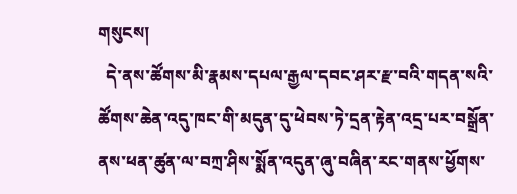གསུངས།
  དེ་ནས་ཚོགས་མི་རྣམས་དཔལ་རྒྱལ་དབང་ཤར་རྫ་བའི་གདན་སའི་ཚོགས་ཆེན་འདུ་ཁང་གི་མདུན་དུ་ཕེབས་ཏེ་དྲན་རྟེན་འདྲ་པར་བསྒྲོན་ནས་ཕན་ཚུན་ལ་བཀྲ་ཤིས་སྨོན་འདུན་ཞུ་བཞིན་རང་གནས་ཕྱོགས་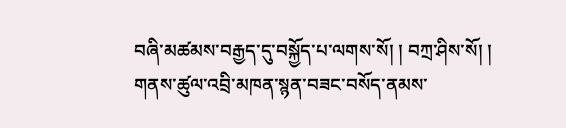བཞི་མཚམས་བརྒྱད་དུ་བསྐྱོད་པ་ལགས་སོ། ། བཀྲ་ཤིས་སོ། །
གནས་ཚུལ་འབྲི་མཁན་སྙན་བཟང་བསོད་ནམས་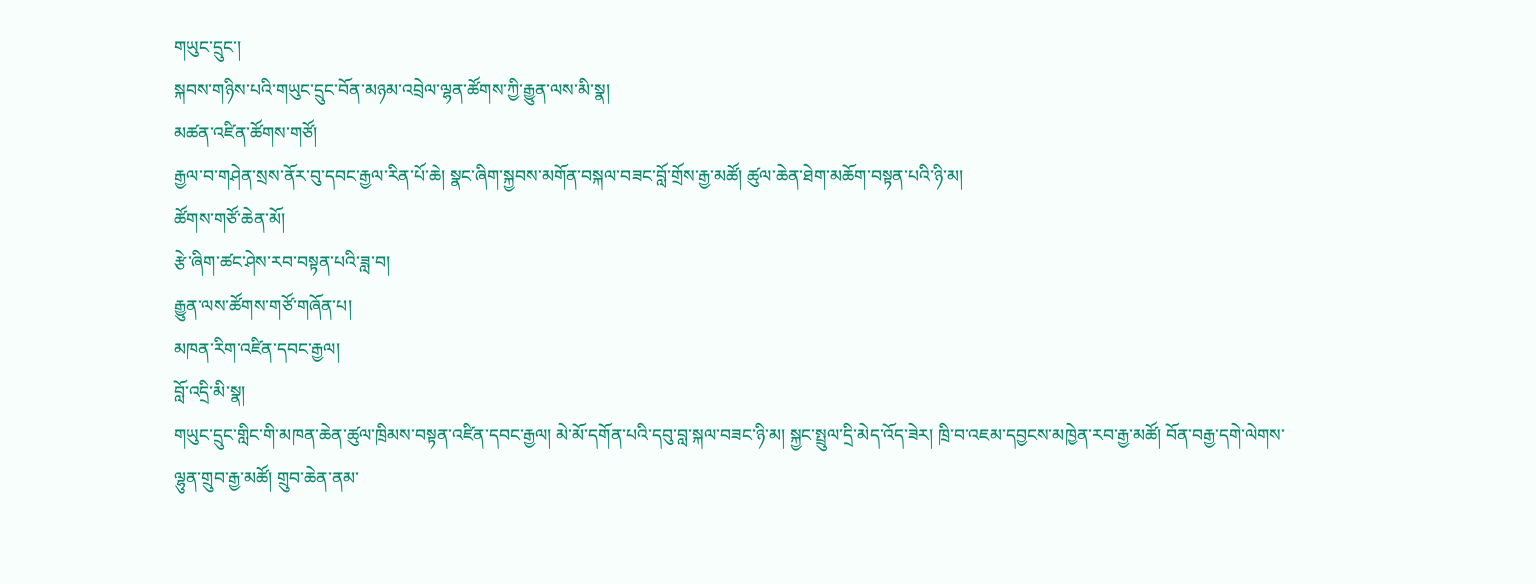གཡུང་དྲུང་།
སྐབས་གཉིས་པའི་གཡུང་དྲུང་བོན་མཉམ་འབྲེལ་ལྷན་ཚོགས་ཀྱི་རྒྱུན་ལས་མི་སྣ།
མཚན་འཛིན་ཚོགས་གཙོ།
རྒྱལ་བ་གཤེན་སྲས་ནོར་བུ་དབང་རྒྱལ་རིན་པོ་ཆེ། སྣང་ཞིག་སྐྱབས་མགོན་བསྐལ་བཟང་བློ་གྲོས་རྒྱ་མཚོ། ཚུལ་ཆེན་ཐེག་མཆོག་བསྟན་པའི་ཉི་མ།
ཚོགས་གཙོ་ཆེན་མོ།
རྩེ་ཞིག་ཚང་ཤེས་རབ་བསྟན་པའི་ཟླ་བ།
རྒྱུན་ལས་ཚོགས་གཙོ་གཞོན་པ།
མཁན་རིག་འཛིན་དབང་རྒྱལ།
བློ་འདྲི་མི་སྣ།
གཡུང་དྲུང་གླིང་གི་མཁན་ཆེན་ཚུལ་ཁྲིམས་བསྟན་འཛིན་དབང་རྒྱལ། མེ་མོ་དགོན་པའི་དབུ་བླ་སྐལ་བཟང་ཉི་མ། སྐྱང་སྤྲུལ་དྲི་མེད་འོད་ཟེར། ཁྲི་བ་འཇམ་དབྱངས་མཁྱེན་རབ་རྒྱ་མཚོ། བོན་བརྒྱ་དགེ་ལེགས་ལྷུན་གྲུབ་རྒྱ་མཚོ། གྲུབ་ཆེན་ནམ་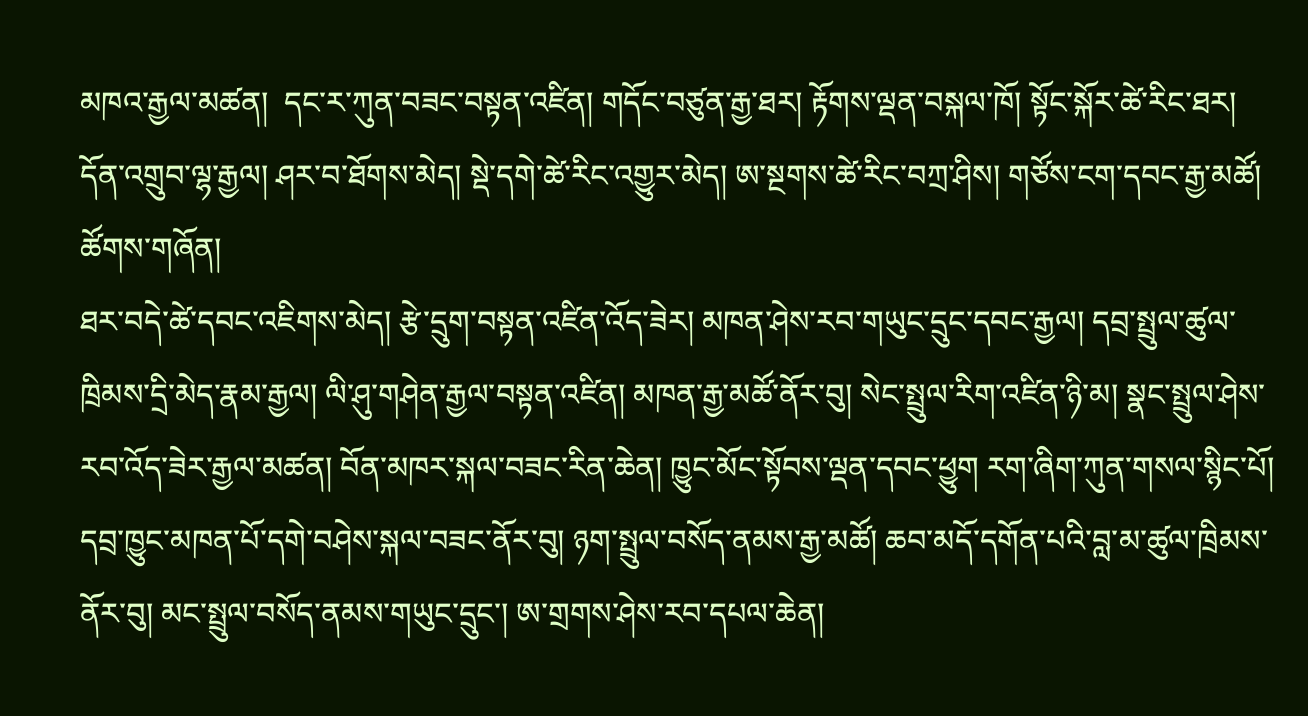མཁའ་རྒྱལ་མཚན།  དང་ར་ཀུན་བཟང་བསྟན་འཛིན། གདོང་བཙུན་རྒྱ་ཐར། རྟོགས་ལྡན་བསྐལ་ཁོ། སྟོང་སྐོར་ཚེ་རིང་ཐར། དོན་འགྲུབ་ལྷ་རྒྱལ། ཤར་བ་ཐོགས་མེད། སྡེ་དགེ་ཚེ་རིང་འགྱུར་མེད། ཨ་སྔགས་ཚེ་རིང་བཀྲ་ཤིས། གཙོས་ངག་དབང་རྒྱ་མཚོ།
ཚོགས་གཞོན།
ཐར་བདེ་ཚེ་དབང་འཇིགས་མེད། རྩེ་དྲུག་བསྟན་འཛིན་འོད་ཟེར། མཁན་ཤེས་རབ་གཡུང་དྲུང་དབང་རྒྱལ། དབྲ་སྤྲུལ་ཚུལ་ཁྲིམས་དྲི་མེད་རྣམ་རྒྱལ། ལི་ཤུ་གཤེན་རྒྱལ་བསྟན་འཛིན། མཁན་རྒྱ་མཚོ་ནོར་བུ། སེང་སྤྲུལ་རིག་འཛིན་ཉི་མ། སྣང་སྤྲུལ་ཤེས་རབ་འོད་ཟེར་རྒྱལ་མཚན། བོན་མཁར་སྐལ་བཟང་རིན་ཆེན། ཁྱུང་མོང་སྟོབས་ལྡན་དབང་ཕྱུག རག་ཞིག་ཀུན་གསལ་སྙིང་པོ། དབྲ་ཁྱུང་མཁན་པོ་དགེ་བཤེས་སྐལ་བཟང་ནོར་བུ། ཉག་སྤྲུལ་བསོད་ནམས་རྒྱ་མཚོ། ཆབ་མདོ་དགོན་པའི་བླ་མ་ཚུལ་ཁྲིམས་ནོར་བུ། མང་སྤྲུལ་བསོད་ནམས་གཡུང་དྲུང་། ཨ་གྲགས་ཤེས་རབ་དཔལ་ཆེན།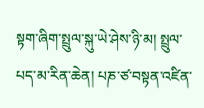སྟག་ཞིག་སྤྲུལ་སྐུ་ཡེ་ཤེས་ཉི་མ། སྤྲུལ་པད་མ་རིན་ཆེན། པཎ་ཙ་བསྟན་འཛིན་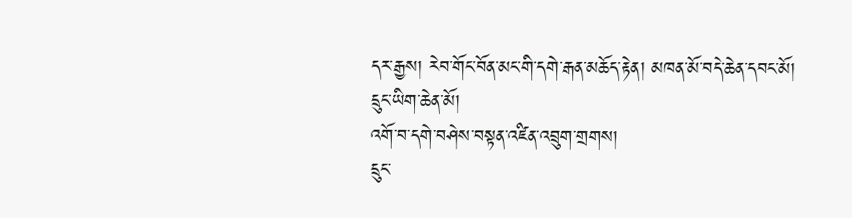དར་རྒྱས། རེབ་གོང་བོན་མང་གི་དགེ་རྒན་མཆོད་རྟེན། མཁན་མོ་བདེ་ཆེན་དབང་མོ།
དྲུང་ཡིག་ཆེན་མོ།
འགོ་བ་དགེ་བཤེས་བསྟན་འཛིན་འབྲུག་གྲགས།
དྲུང་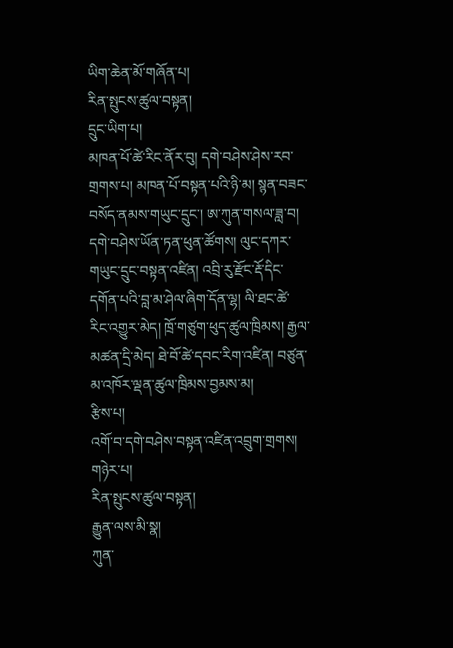ཡིག་ཆེན་མོ་གཞོན་པ།
རིན་སྤུངས་ཚུལ་བསྟན།
དྲུང་ཡིག་པ།
མཁན་པོ་ཚེ་རིང་ནོར་བུ། དགེ་བཤེས་ཤེས་རབ་གྲགས་པ། མཁན་པོ་བསྟན་པའི་ཉི་མ། སྙན་བཟང་བསོད་ནམས་གཡུང་དྲུང་། ཨ་ཀུན་གསལ་ཟླ་བ། དགེ་བཤེས་ཡོན་ཏན་ཕུན་ཚོགས། ལུང་དཀར་གཡུང་དྲུང་བསྟན་འཛིན། འབྲི་རུ་རྫོང་རྡོ་དིང་དགོན་པའི་བླ་མ་ཤེལ་ཞིག་དོན་ལྷ། ལི་ཐང་ཚེ་རིང་འགྱུར་མེད། ཁྲོ་གཙུག་ཕུད་ཚུལ་ཁྲིམས། རྒྱལ་མཚན་དྲི་མེད། ཐེ་བོ་ཚེ་དབང་རིག་འཛིན། བཙུན་མ་འཁོར་ལྡན་ཚུལ་ཁྲིམས་བྱམས་མ།
རྩིས་པ།
འགོ་བ་དགེ་བཤེས་བསྟན་འཛིན་འབྲུག་གྲགས།
གཉེར་པ།
རིན་སྤུངས་ཚུལ་བསྟན།
རྒྱུན་ལས་མི་སྣ།
ཀུན་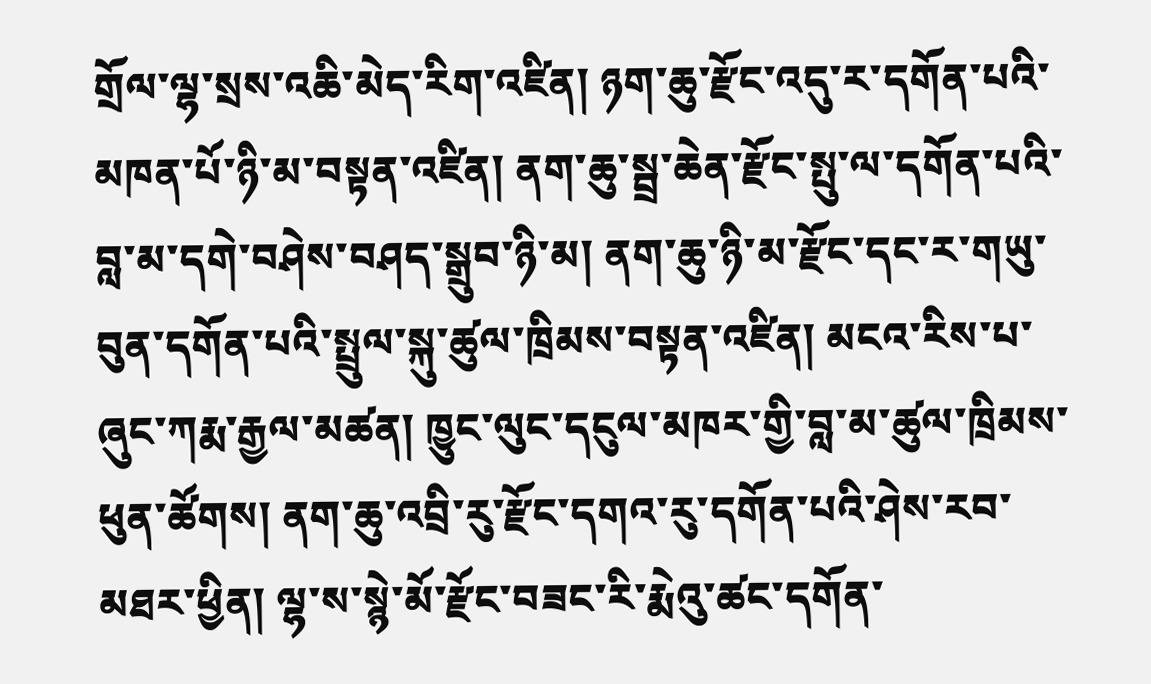གྲོལ་ལྷ་སྲས་འཆི་མེད་རིག་འཛིན། ཉག་ཆུ་རྫོང་འདུ་ར་དགོན་པའི་མཁན་པོ་ཉི་མ་བསྟན་འཛིན། ནག་ཆུ་སྦྲ་ཆེན་རྫོང་སྤུ་ལ་དགོན་པའི་བླ་མ་དགེ་བཤེས་བཤད་སྒྲུབ་ཉི་མ། ནག་ཆུ་ཉི་མ་རྫོང་དང་ར་གཡུ་བུན་དགོན་པའི་སྤྲུལ་སྐུ་ཚུལ་ཁྲིམས་བསྟན་འཛིན། མངའ་རིས་པ་ཞུང་ཀརྨ་རྒྱལ་མཚན། ཁྱུང་ལུང་དངུལ་མཁར་གྱི་བླ་མ་ཚུལ་ཁྲིམས་ཕུན་ཚོགས། ནག་ཆུ་འབྲི་རུ་རྫོང་དགའ་རུ་དགོན་པའི་ཤེས་རབ་མཐར་ཕྱིན། ལྷ་ས་སྙེ་མོ་རྫོང་བཟང་རི་རྨེའུ་ཚང་དགོན་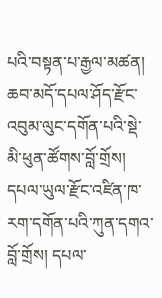པའི་བསྟན་པ་རྒྱལ་མཚན། ཆབ་མདོ་དཔལ་ཤོད་རྫོང་འབུམ་ལུང་དགོན་པའི་སྡེ་མི་ཕུན་ཚོགས་བློ་གྲོས། དཔལ་ཡུལ་རྫོང་འཛིན་ཁ་རག་དགོན་པའི་ཀུན་དགའ་བློ་གྲོས། དཔལ་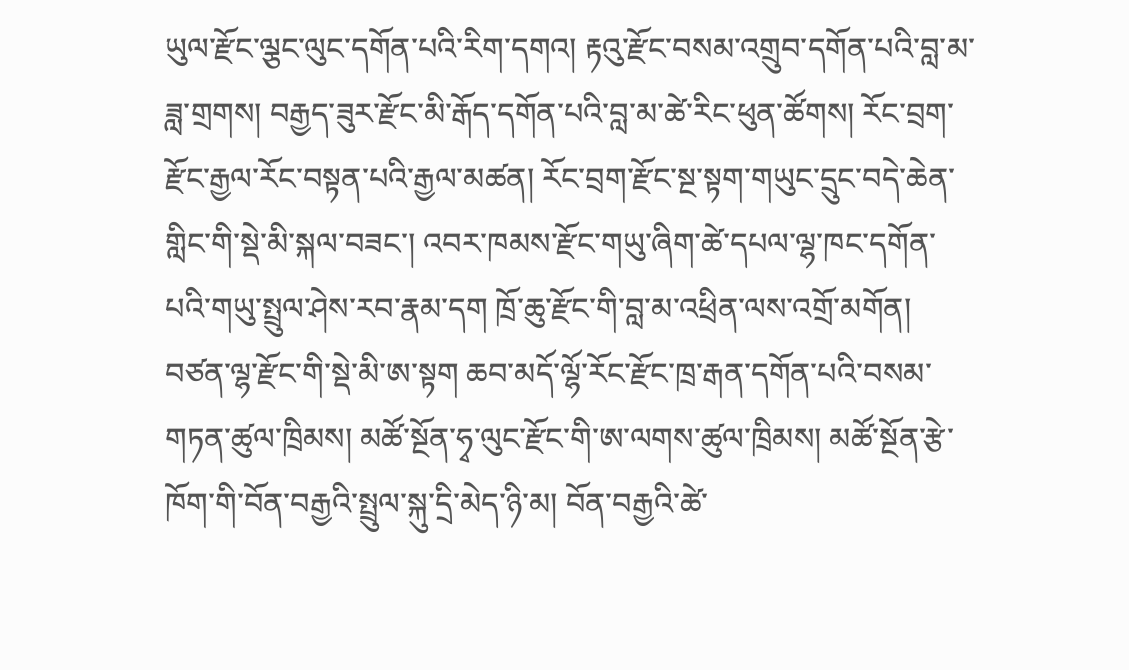ཡུལ་རྫོང་ལྕང་ལུང་དགོན་པའི་རིག་དགའ། རྟའུ་རྫོང་བསམ་འགྲུབ་དགོན་པའི་བླ་མ་ཟླ་གྲགས། བརྒྱད་ཟུར་རྫོང་མི་རྒོད་དགོན་པའི་བླ་མ་ཚེ་རིང་ཕུན་ཚོགས། རོང་བྲག་རྫོང་རྒྱལ་རོང་བསྟན་པའི་རྒྱལ་མཚན། རོང་བྲག་རྫོང་སྔ་སྟག་གཡུང་དྲུང་བདེ་ཆེན་གླིང་གི་སྡེ་མི་སྐལ་བཟང་། འབར་ཁམས་རྫོང་གཡུ་ཞིག་ཚེ་དཔལ་ལྷ་ཁང་དགོན་པའི་གཡུ་སྤྲུལ་ཤེས་རབ་རྣམ་དག ཁྲོ་ཆུ་རྫོང་གི་བླ་མ་འཕྲིན་ལས་འགྲོ་མགོན། བཙན་ལྷ་རྫོང་གི་སྡེ་མི་ཨ་སྟག ཆབ་མདོ་ལྷོ་རོང་རྫོང་ཁྲ་རྒན་དགོན་པའི་བསམ་གཏན་ཚུལ་ཁྲིམས། མཚོ་སྔོན་ཧྭ་ལུང་རྫོང་གི་ཨ་ལགས་ཚུལ་ཁྲིམས། མཚོ་སྔོན་རྩེ་ཁོག་གི་བོན་བརྒྱའི་སྤྲུལ་སྐུ་དྲི་མེད་ཉི་མ། བོན་བརྒྱའི་ཚེ་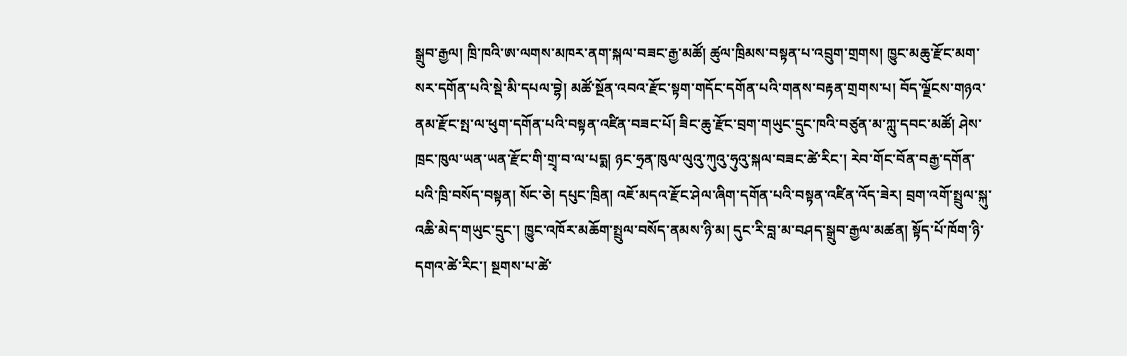སྒྲུབ་རྒྱལ། ཁྲི་ཁའི་ཨ་ལགས་མཁར་ནག་སྐལ་བཟང་རྒྱ་མཚོ། ཚུལ་ཁྲིམས་བསྟན་པ་འབྲུག་གྲགས། ཁྱུང་མཆུ་རྫོང་མག་སར་དགོན་པའི་སྡེ་མི་དཔལ་བྷེ། མཚོ་སྔོན་འབའ་རྫོང་སྟག་གདོང་དགོན་པའི་གནས་བརྟན་གྲགས་པ། བོད་ལྗོངས་གཉའ་ནམ་རྫོང་སྤ་ལ་ཕུག་དགོན་པའི་བསྟན་འཛིན་བཟང་པོ། ཟིང་ཆུ་རྫོང་བྲག་གཡུང་དྲུང་ཁའི་བཙུན་མ་ཀླུ་དབང་མཚོ། ཤེས་ཁྲང་ཁུལ་ཡན་ཡན་རྫོང་གི་གྲྭ་བ་ལ་པདྨ། ཉང་ཧྲན་ཁུལ་ལུའུ་ཀུའུ་ཧུའུ་སྐལ་བཟང་ཚེ་རིང་། རེབ་གོང་བོན་བརྒྱ་དགོན་པའི་ཁྲི་བསོད་བསྟན། སོང་ཅེ། དཔུང་ཁྲིན། འཇོ་མདའ་རྫོང་ཤེལ་ཞིག་དགོན་པའི་བསྟན་འཛིན་འོད་ཟེར། བྲག་འགོ་སྤྲུལ་སྐུ་འཆི་མེད་གཡུང་དྲུང་། ཁྱུང་འཁོར་མཆོག་སྤྲུལ་བསོད་ནམས་ཉི་མ། དུང་རི་བླ་མ་བཤད་སྒྲུབ་རྒྱལ་མཚན། སྟོད་པོ་ཁོག་ཉི་དགའ་ཚེ་རིང་། སྔགས་པ་ཚེ་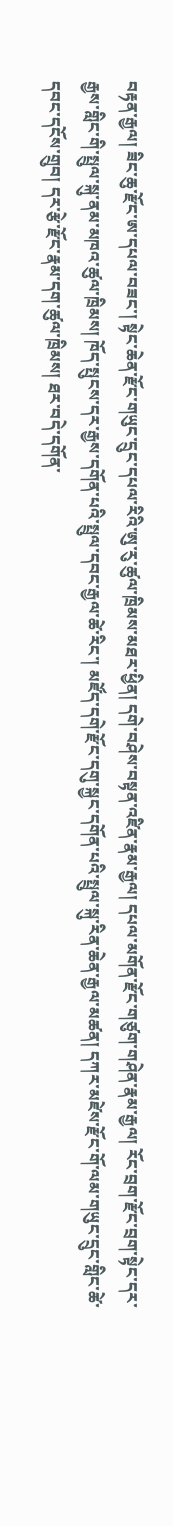བརྟན་རྒྱལ། ཟིང་ཆུ་རྫོང་ཨ་དཔལ་བཟང་། སྟེང་ཆེན་རྫོང་གཡུང་དྲུང་དཔལ་རིའི་ཨུ་རུ་ཚུལ་ཁྲིམས་མཐར་ཕྱིན། དགེ་བཤེས་བསྟན་འཛིན་རྣམ་རྒྱལ། དཔལ་མགོན་རྫོང་གཙུག་གཤེན་རྣམ་རྒྱལ། རོང་བྲག་རྫོང་བྲག་སྟེང་དར་རྒྱས་གླིང་གི་སྤྲུལ་སྐུ་ནམ་མཁའ་ཚུལ་ཁྲིམས། ཁོད་སྤུངས་དར་རྒྱས་དགོན་པའི་སྤྲུལ་དབང་རྒྱལ་ཚེ་རིང་། མཛོད་དགེ་རྫོང་དགུ་སྐྱང་དགོན་པའི་སྤྲུལ་སྐུ་རིན་ཆེན་རྒྱལ་མཚན། དཀར་མཛེས་རྫོང་གོ་ལམ་གཡུང་དྲུང་གླིང་ཚེ་དབང་དངོས་གྲུབ། དར་རྩེ་རྫོང་རྣམ་དག་ཚུལ་ཁྲིམས། ཐར་བདེ་དགོན་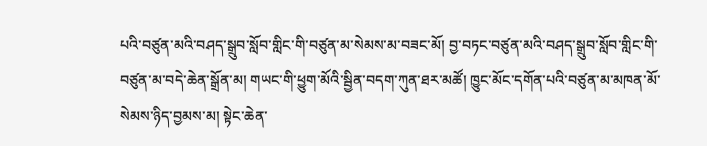པའི་བཙུན་མའི་བཤད་སྒྲུབ་སློབ་གླིང་གི་བཙུན་མ་སེམས་མ་བཟང་མོ། བྱ་བཏང་བཙུན་མའི་བཤད་སྒྲུབ་སློབ་གླིང་གི་བཙུན་མ་བདེ་ཆེན་སྒྲོན་མ། གཡང་གི་ཕྱུག་མོའི་སྦྱིན་བདག་ཀུན་ཐར་མཚོ། ཁྱུང་མོང་དགོན་པའི་བཙུན་མ་མཁན་མོ་སེམས་ཉིད་བྱམས་མ། སྟེང་ཆེན་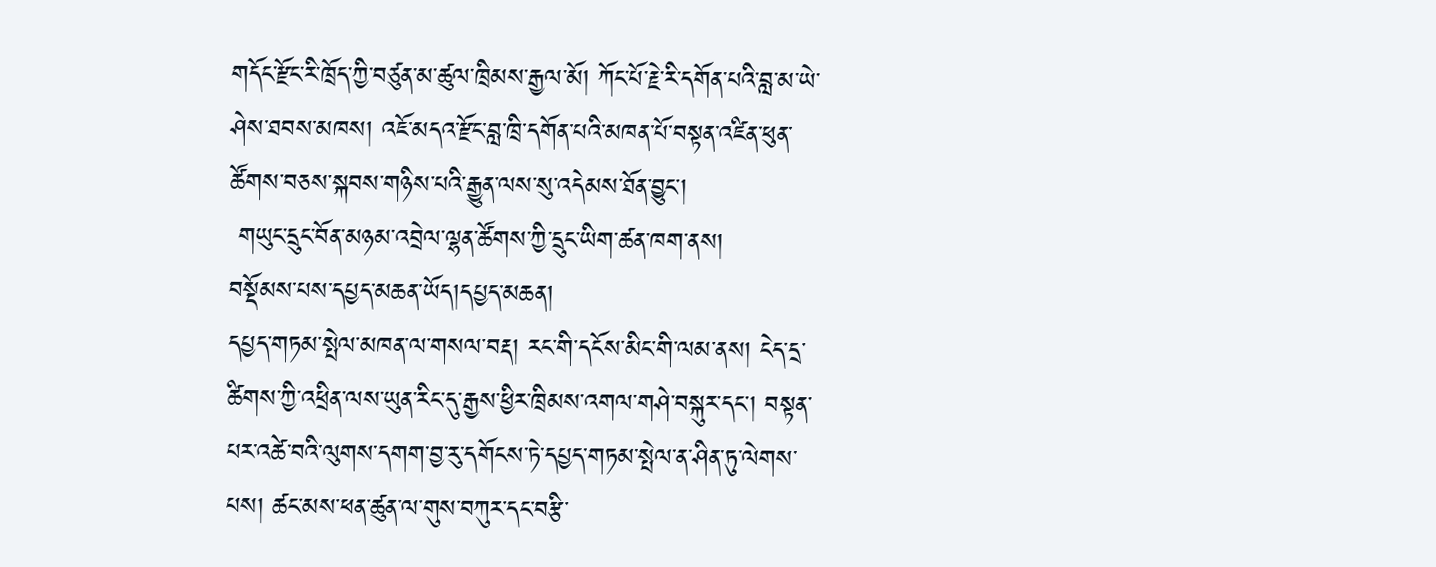གདོང་རྫོང་རི་ཁྲོད་ཀྱི་བཙུན་མ་ཚུལ་ཁྲིམས་རྒྱལ་མོ། ཀོང་པོ་རྗེ་རི་དགོན་པའི་བླ་མ་ཡེ་ཤེས་ཐབས་མཁས། འཇོ་མདའ་རྫོང་བླ་ཁྲི་དགོན་པའི་མཁན་པོ་བསྟན་འཛིན་ཕུན་ཚོགས་བཅས་སྐབས་གཉིས་པའི་རྒྱུན་ལས་སུ་འདེམས་ཐོན་བྱུང་།
 གཡུང་དྲུང་བོན་མཉམ་འབྲེལ་ལྷན་ཚོགས་ཀྱི་དྲུང་ཡིག་ཚན་ཁག་ནས།
བསྡོམས་པས་དཔྱད་མཆན་ཡོད།དཔྱད་མཆན།
དཔྱད་གཏམ་སྤེལ་མཁན་ལ་གསལ་བརྡ། རང་གི་དངོས་མིང་གི་ལམ་ནས། ངེད་དྲ་ཚིགས་ཀྱི་འཕྲིན་ལས་ཡུན་རིང་དུ་རྒྱས་ཕྱིར་ཁྲིམས་འགལ་གཤེ་བསྐུར་དང་། བསྟན་པར་འཚེ་བའི་ལུགས་དགག་བྱ་རུ་དགོངས་ཏེ་དཔྱད་གཏམ་སྤེལ་ན་ཤིན་ཏུ་ལེགས་པས། ཚང་མས་ཕན་ཚུན་ལ་གུས་བཀུར་དང་བརྩི་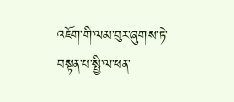འཇོག་གི་ལམ་བུར་ཞུགས་ཏེ་བསྟན་པ་སྤྱི་ལ་ཕན་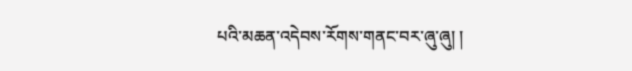པའི་མཆན་འདེབས་རོགས་གནང་བར་ཞུ་ཞུ། །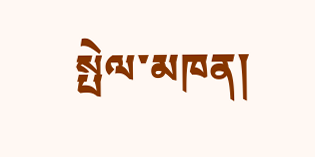སྤེལ་མཁན།